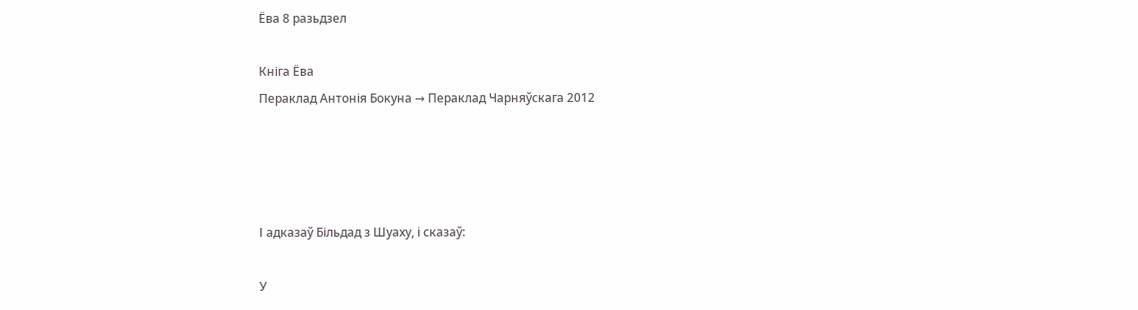Ёва 8 разьдзел

Кніга Ёва
Пераклад Антонія Бокуна → Пераклад Чарняўскага 2012




І адказаў Більдад з Шуаху, і сказаў:

У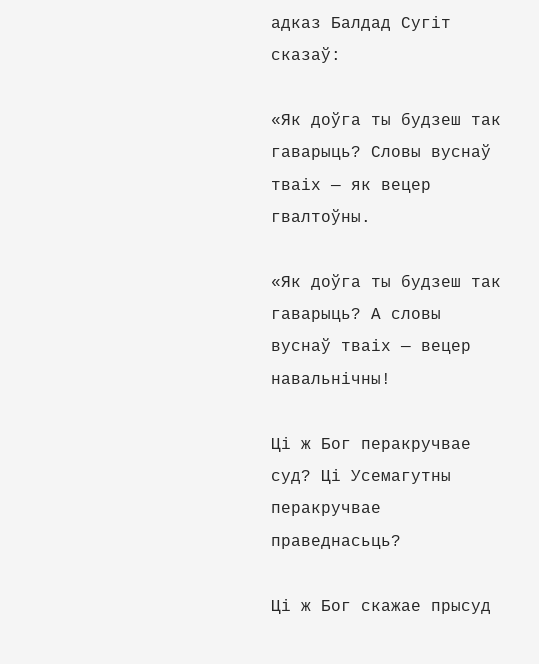адказ Балдад Сугіт сказаў:

«Як доўга ты будзеш так гаварыць? Словы вуснаў тваіх — як вецер гвалтоўны.

«Як доўга ты будзеш так гаварыць? А словы вуснаў тваіх — вецер навальнічны!

Ці ж Бог перакручвае суд? Ці Усемагутны перакручвае праведнасьць?

Ці ж Бог скажае прысуд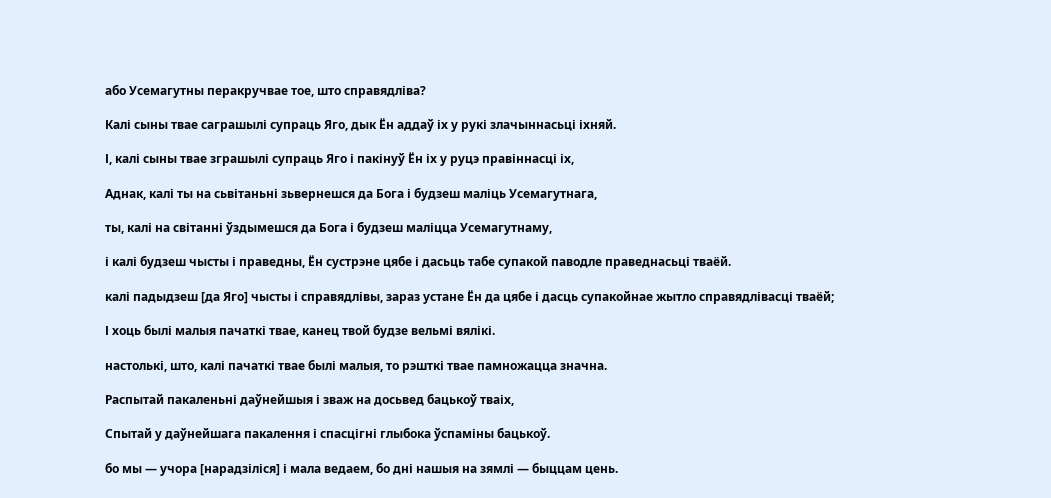або Усемагутны перакручвае тое, што справядліва?

Калі сыны твае саграшылі супраць Яго, дык Ён аддаў іх у рукі злачыннасьці іхняй.

І, калі сыны твае зграшылі супраць Яго і пакінуў Ён іх у руцэ правіннасці іх,

Аднак, калі ты на сьвітаньні зьвернешся да Бога і будзеш маліць Усемагутнага,

ты, калі на світанні ўздымешся да Бога і будзеш маліцца Усемагутнаму,

і калі будзеш чысты і праведны, Ён сустрэне цябе і дасьць табе супакой паводле праведнасьці тваёй.

калі падыдзеш [да Яго] чысты і справядлівы, зараз устане Ён да цябе і дасць супакойнае жытло справядлівасці тваёй;

І хоць былі малыя пачаткі твае, канец твой будзе вельмі вялікі.

настолькі, што, калі пачаткі твае былі малыя, то рэшткі твае памножацца значна.

Распытай пакаленьні даўнейшыя і зваж на досьвед бацькоў тваіх,

Спытай у даўнейшага пакалення і спасцігні глыбока ўспаміны бацькоў.

бо мы — учора [нарадзіліся] і мала ведаем, бо дні нашыя на зямлі — быццам цень.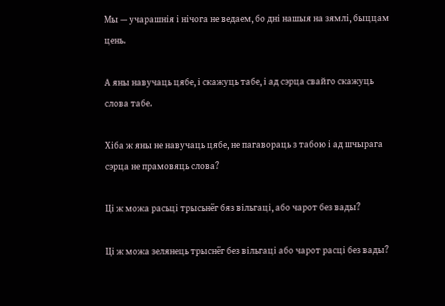Мы — учарашнія і нічога не ведаем, бо дні нашыя на зямлі, быццам цень.

А яны навучаць цябе, і скажуць табе, і ад сэрца свайго скажуць слова табе.

Хіба ж яны не навучаць цябе, не пагавораць з табою і ад шчырага сэрца не прамовяць слова?

Ці ж можа расьці трысьнёг бяз вільгаці, або чарот без вады?

Ці ж можа зелянець трыснёг без вільгаці або чарот расці без вады?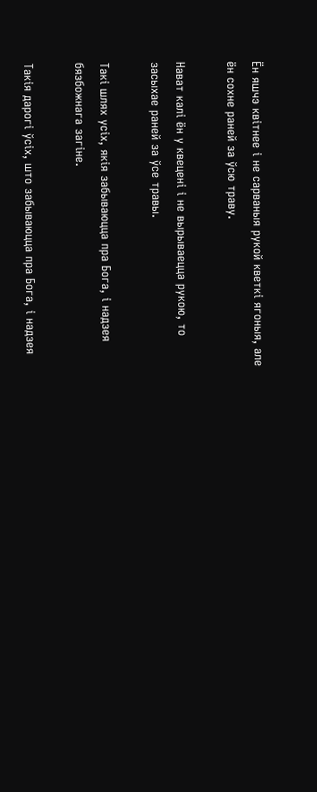Ён яшчэ квітнее і не сарваныя рукой кветкі ягоныя, але ён сохне раней за ўсю траву.

Нават калі ён у квецені і не вырываецца рукою, то засыхае раней за ўсе травы.

Такі шлях усіх, якія забываюцца пра Бога, і надзея бязбожнага загіне.

Такія дарогі ўсіх, што забываюцца пра Бога, і надзея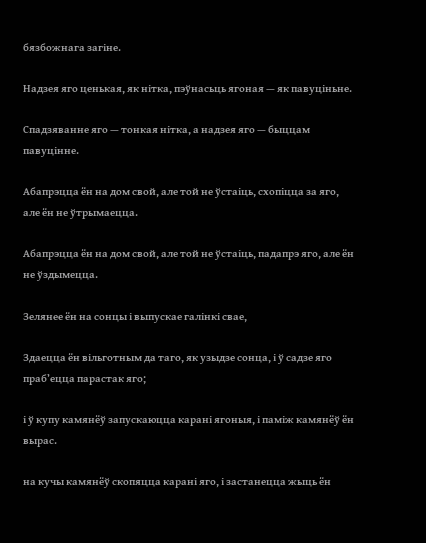бязбожнага загіне.

Надзея яго ценькая, як нітка, пэўнасьць ягоная — як павуціньне.

Спадзяванне яго — тонкая нітка, а надзея яго — быццам павуцінне.

Абапрэцца ён на дом свой, але той не ўстаіць, схопіцца за яго, але ён не ўтрымаецца.

Абапрэцца ён на дом свой, але той не ўстаіць, падапрэ яго, але ён не ўздымецца.

Зелянее ён на сонцы і выпускае галінкі свае,

Здаецца ён вільготным да таго, як узыдзе сонца, і ў садзе яго праб’ецца парастак яго;

і ў купу камянёў запускаюцца карані ягоныя, і паміж камянёў ён вырас.

на кучы камянёў скопяцца карані яго, і застанецца жыць ён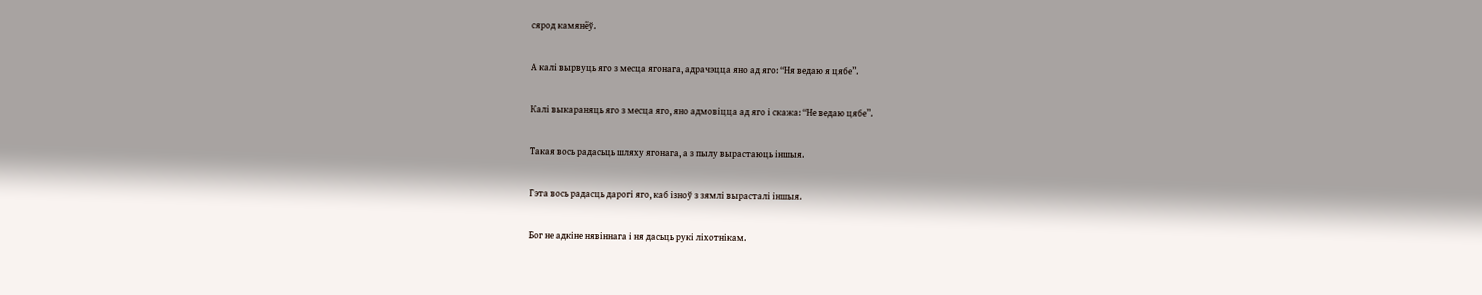сярод камянёў.

А калі вырвуць яго з месца ягонага, адрачэцца яно ад яго: “Ня ведаю я цябе”.

Калі выкараняць яго з месца яго, яно адмовіцца ад яго і скажа: “Не ведаю цябе”.

Такая вось радасьць шляху ягонага, а з пылу вырастаюць іншыя.

Гэта вось радасць дарогі яго, каб ізноў з зямлі вырасталі іншыя.

Бог не адкіне нявіннага і ня дасьць рукі ліхотнікам.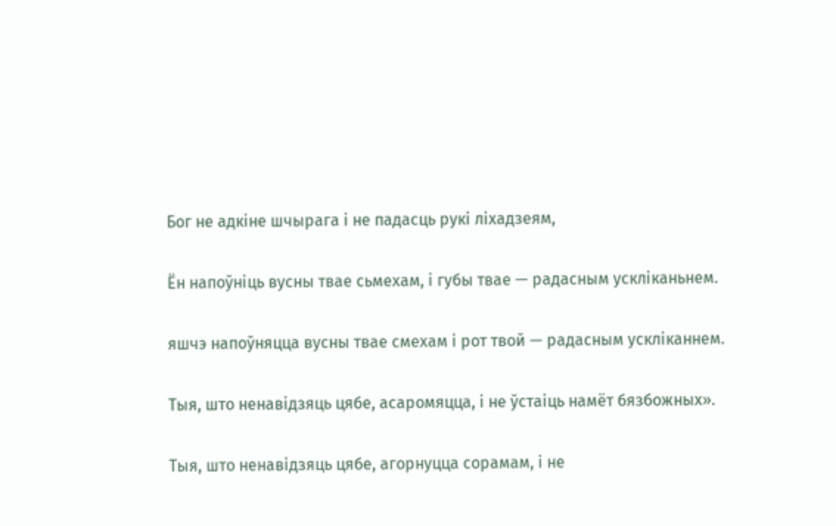Бог не адкіне шчырага і не падасць рукі ліхадзеям,

Ён напоўніць вусны твае сьмехам, і губы твае — радасным ускліканьнем.

яшчэ напоўняцца вусны твае смехам і рот твой — радасным ускліканнем.

Тыя, што ненавідзяць цябе, асаромяцца, і не ўстаіць намёт бязбожных».

Тыя, што ненавідзяць цябе, агорнуцца сорамам, і не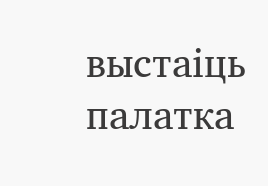выстаіць палатка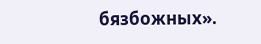бязбожных».